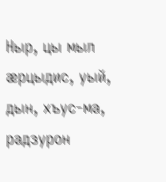Ныр, цы мыл æрцыдис, уый, дын, хъус-ма, радзурон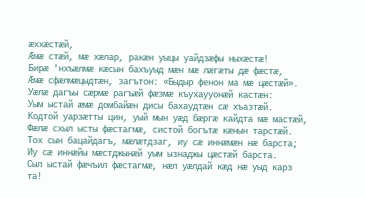æххæстæй,
Æмæ стæй, мæ хæлар, ракæн уыцы уайдзæфы ныхæстæ!
Бирæ 'нхъæлмæ кæсын бахъуыд мæн мæ лæгæты дæ фæстæ,
Æмæ сфæлмæцыдтæн, загътон: «Быдыр фенон ма мæ цæстæй».
Уæлæ дагъы сæрмæ рагъæй фæзмæ къухаууонæй кастæн:
Уым ыстай æмæ домбайæн дисы бахаудтæн сæ хъазтæй.
Кодтой уарзæтты цин, уый мын уæд бæргæ кайдта мæ мастæй,
Фæлæ схыл ысты фæстагмæ, систой богътæ кæнын тарстæй.
Тох сын бацайдагъ, мæлæтдзаг, иу сæ иннæмæн нæ барста;
Иу сæ иннæйы мæстджынæй уым ызнаджы цæстæй барста.
Сыл ыстай фæчъил фæстагмæ, нæл уæлдай кæд нæ уыд карз та!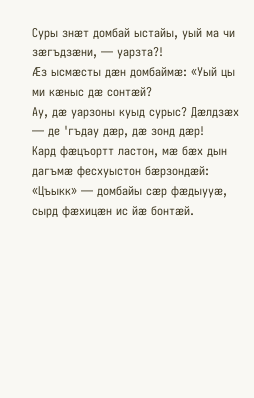Суры знæт домбай ыстайы, уый ма чи зæгъдзæни, — уарзта?!
Æз ысмæсты дæн домбаймæ: «Уый цы ми кæныс дæ сонтæй?
Ау, дæ уарзоны куыд сурыс? Дæлдзæх — де 'гъдау дæр, дæ зонд дæр!
Кард фæцъортт ластон, мæ бæх дын дагъмæ фесхуыстон бæрзондæй:
«Цъыкк» — домбайы сæр фæдыууæ, сырд фæхицæн ис йæ бонтæй.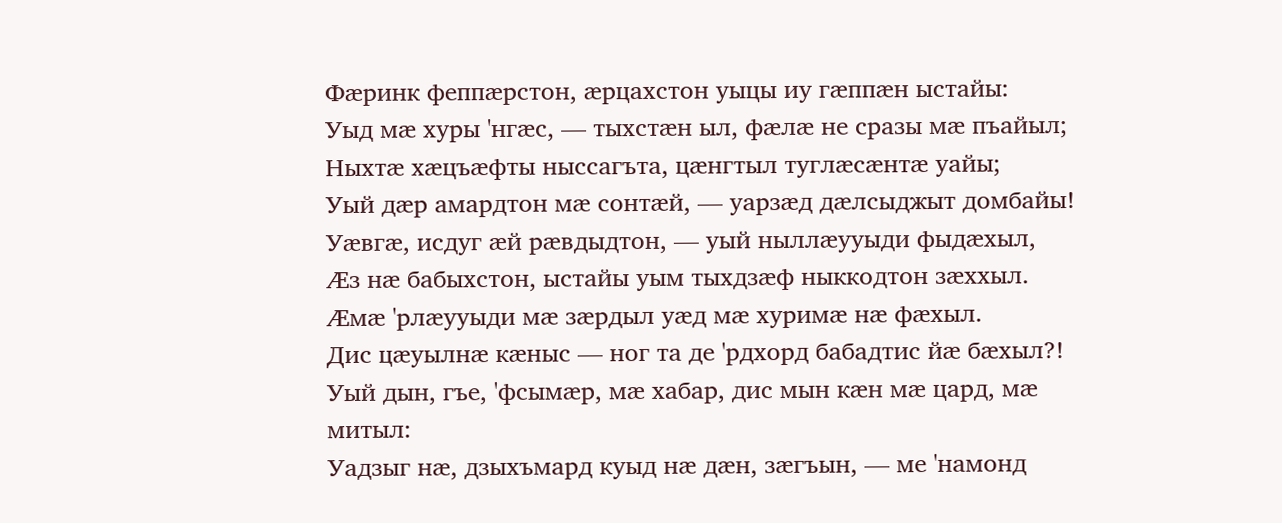Фæринк феппæрстон, æрцахстон уыцы иу гæппæн ыстайы:
Уыд мæ хуры 'нгæс, — тыхстæн ыл, фæлæ не сразы мæ пъайыл;
Ныхтæ хæцъæфты ныссагъта, цæнгтыл туглæсæнтæ уайы;
Уый дæр амардтон мæ сонтæй, — уарзæд дæлсыджыт домбайы!
Уæвгæ, исдуг æй рæвдыдтон, — уый ныллæууыди фыдæхыл,
Æз нæ бабыхстон, ыстайы уым тыхдзæф ныккодтон зæххыл.
Æмæ 'рлæууыди мæ зæрдыл уæд мæ хуримæ нæ фæхыл.
Дис цæуылнæ кæныс — ног та де 'рдхорд бабадтис йæ бæхыл?!
Уый дын, гъе, 'фсымæр, мæ хабар, дис мын кæн мæ цард, мæ митыл:
Уадзыг нæ, дзыхъмард куыд нæ дæн, зæгъын, — ме 'намонд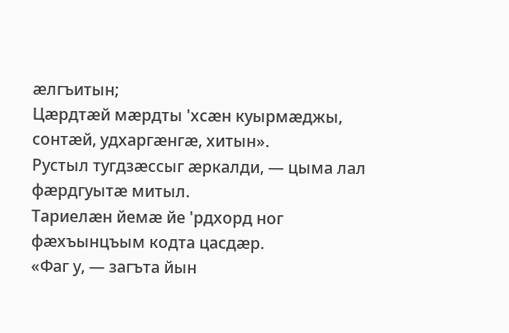æлгъитын;
Цæрдтæй мæрдты 'хсæн куырмæджы, сонтæй, удхаргæнгæ, хитын».
Рустыл тугдзæссыг æркалди, — цыма лал фæрдгуытæ митыл.
Тариелæн йемæ йе 'рдхорд ног фæхъынцъым кодта цасдæр.
«Фаг у, — загъта йын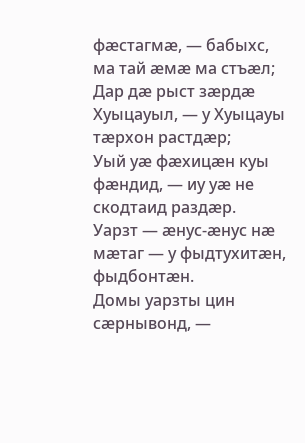фæстагмæ, — бабыхс, ма тай æмæ ма стъæл;
Дар дæ рыст зæрдæ Хуыцауыл, — у Хуыцауы тæрхон растдæр;
Уый уæ фæхицæн куы фæндид, — иу уæ не скодтаид раздæр.
Уарзт — æнус-æнус нæ мæтаг — у фыдтухитæн, фыдбонтæн.
Домы уарзты цин сæрнывонд, —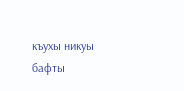къухы никуы бафты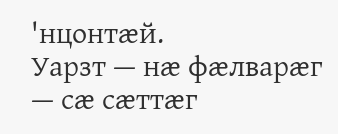'нцонтæй.
Уарзт — нæ фæлварæг — сæ сæттæг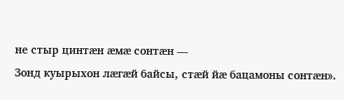не стыр цинтæн æмæ сонтæн —
Зонд куырыхон лæгæй байсы, стæй йæ бацамоны сонтæн».